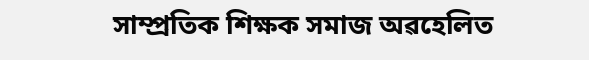সাম্প্ৰতিক শিক্ষক সমাজ অৱহেলিত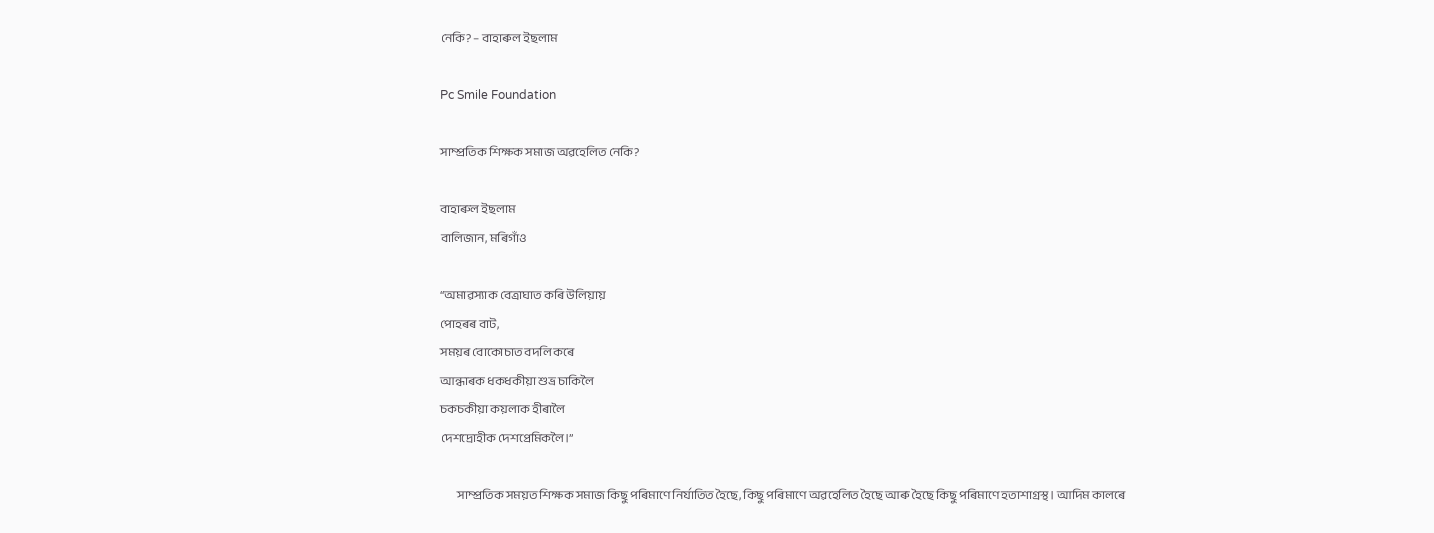নেকি? – বাহাৰুল ইছলাম

Pc Smile Foundation

সাম্প্ৰতিক শিক্ষক সমাজ অৱহেলিত নেকি?

বাহাৰুল ইছলাম
বালিজান, মৰিগাঁও

“অমাৱস্যাক বেত্রাঘাত কৰি উলিয়ায়
পোহৰৰ বাট,
সময়ৰ বোকোচাত বদলি কৰে
আন্ধাৰক ধকধকীয়া শুভ্র চাকিলৈ
চকচকীয়া কয়লাক হীৰালৈ
দেশদ্রোহীক দেশপ্রেমিকলৈ।”

        সাম্প্ৰতিক সময়ত শিক্ষক সমাজ কিছু পৰিমাণে নিৰ্যাতিত হৈছে, কিছু পৰিমাণে অৱহেলিত হৈছে আৰু হৈছে কিছু পৰিমাণে হতাশাগ্ৰস্থ। আদিম কালৰে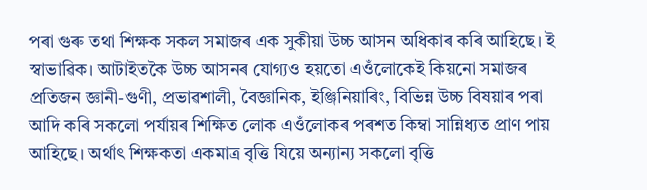পৰা গুৰু তথা শিক্ষক সকল সমাজৰ এক সুকীয়া উচ্চ আসন অধিকাৰ কৰি আহিছে। ই স্বাভাৱিক। আটাইতকৈ উচ্চ আসনৰ যোগ্যও হয়তো এওঁলোকেই কিয়নো সমাজৰ প্ৰতিজন জ্ঞানী-গুণী, প্ৰভাৱশালী, বৈজ্ঞানিক, ইঞ্জিনিয়াৰিং, বিভিন্ন উচ্চ বিষয়াৰ পৰা আদি কৰি সকলো পৰ্যায়ৰ শিক্ষিত লোক এওঁলোকৰ পৰশত কিম্বা সান্নিধ্যত প্ৰাণ পায় আহিছে। অৰ্থাৎ শিক্ষকতা একমাত্ৰ বৃত্তি যিয়ে অন্যান্য সকলো বৃত্তি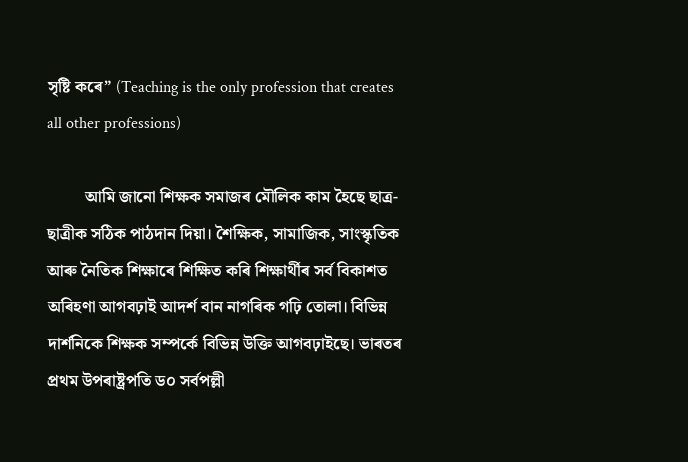সৃষ্টি কৰে” (Teaching is the only profession that creates all other professions)

         আমি জানো শিক্ষক সমাজৰ মৌলিক কাম হৈছে ছাত্ৰ-ছাত্ৰীক সঠিক পাঠদান দিয়া। শৈক্ষিক, সামাজিক, সাংস্কৃতিক আৰু নৈতিক শিক্ষাৰে শিক্ষিত কৰি শিক্ষাৰ্থীৰ সৰ্ব বিকাশত অৰিহণা আগবঢ়াই আদৰ্শ বান নাগৰিক গঢ়ি তোলা। বিভিন্ন দাৰ্শনিকে শিক্ষক সম্পৰ্কে বিভিন্ন উক্তি আগবঢ়াইছে। ভাৰতৰ প্ৰথম উপৰাষ্ট্ৰপতি ড০ সৰ্বপল্লী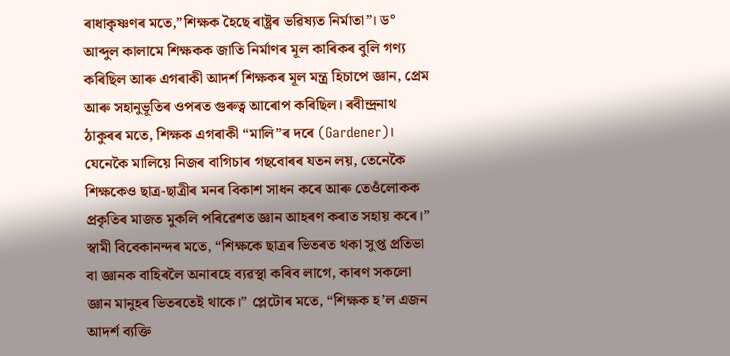ৰাধাকৃষ্ণণৰ মতে,”শিক্ষক হৈছে ৰাষ্ট্ৰৰ ভৱিষ্যত নিৰ্মাতা”। ড° আব্দুল কালামে শিক্ষকক জাতি নিৰ্মাণৰ মূল কাৰিকৰ বুলি গণ্য কৰিছিল আৰু এগৰাকী আদৰ্শ শিক্ষকৰ মূল মন্ত্ৰ হিচাপে জ্ঞান, প্ৰেম আৰু সহানুভূতিৰ ওপৰত গুৰুত্ব আৰোপ কৰিছিল। ৰবীন্দ্ৰনাথ ঠাকুৰৰ মতে, শিক্ষক এগৰাকী “মালি”ৰ দৰে (Gardener)। যেনেকৈ মালিয়ে নিজৰ বাগিচাৰ গছবোৰৰ যতন লয়, তেনেকৈ শিক্ষকেও ছাত্ৰ-ছাত্ৰীৰ মনৰ বিকাশ সাধন কৰে আৰু তেওঁলোকক প্ৰকৃতিৰ মাজত মুকলি পৰিৱেশত জ্ঞান আহৰণ কৰাত সহায় কৰে।” স্বামী বিবেকানন্দৰ মতে, “শিক্ষকে ছাত্ৰৰ ভিতৰত থকা সুপ্ত প্ৰতিভা বা জ্ঞানক বাহিৰলৈ অনাৰহে ব্যৱস্থা কৰিব লাগে, কাৰণ সকলো জ্ঞান মানুহৰ ভিতৰতেই থাকে।” প্লেটোৰ মতে, “শিক্ষক হ’ল এজন আদৰ্শ ব্যক্তি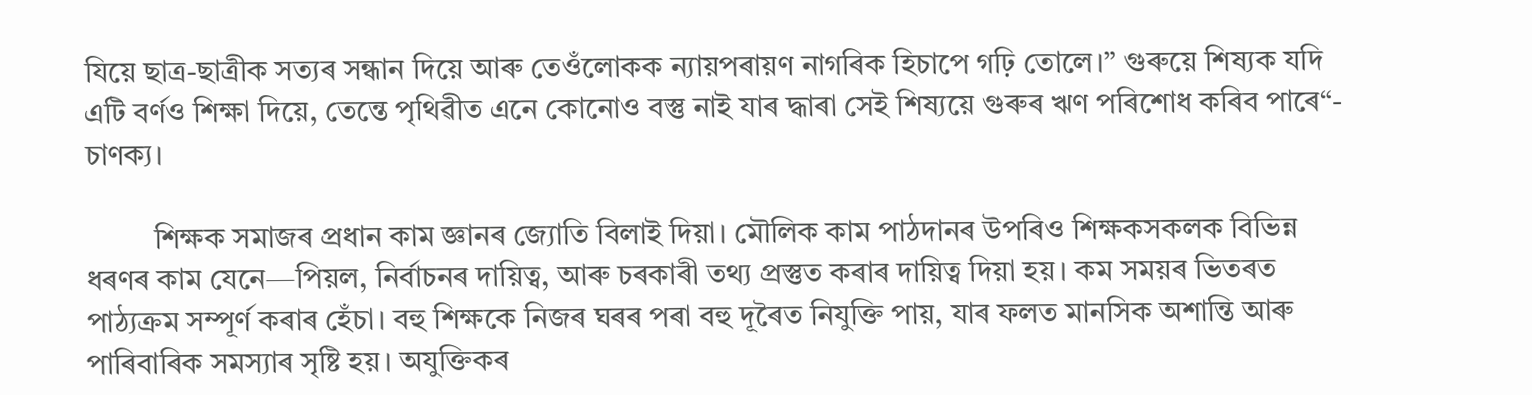যিয়ে ছাত্ৰ-ছাত্ৰীক সত্যৰ সন্ধান দিয়ে আৰু তেওঁলোকক ন্যায়পৰায়ণ নাগৰিক হিচাপে গঢ়ি তোলে।” গুৰুয়ে শিষ্যক যদি এটি বৰ্ণও শিক্ষা দিয়ে, তেন্তে পৃথিৱীত এনে কোনোও বস্তু নাই যাৰ দ্ধাৰা সেই শিষ্যয়ে গুৰুৰ ঋণ পৰিশোধ কৰিব পাৰে“- চাণক্য।

         শিক্ষক সমাজৰ প্ৰধান কাম জ্ঞানৰ জ্যোতি বিলাই দিয়া। মৌলিক কাম পাঠদানৰ উপৰিও শিক্ষকসকলক বিভিন্ন ধৰণৰ কাম যেনে—পিয়ল, নিৰ্বাচনৰ দায়িত্ব, আৰু চৰকাৰী তথ্য প্ৰস্তুত কৰাৰ দায়িত্ব দিয়া হয়। কম সময়ৰ ভিতৰত পাঠ্যক্ৰম সম্পূৰ্ণ কৰাৰ হেঁচা। বহু শিক্ষকে নিজৰ ঘৰৰ পৰা বহু দূৰৈত নিযুক্তি পায়, যাৰ ফলত মানসিক অশান্তি আৰু পাৰিবাৰিক সমস্যাৰ সৃষ্টি হয়। অযুক্তিকৰ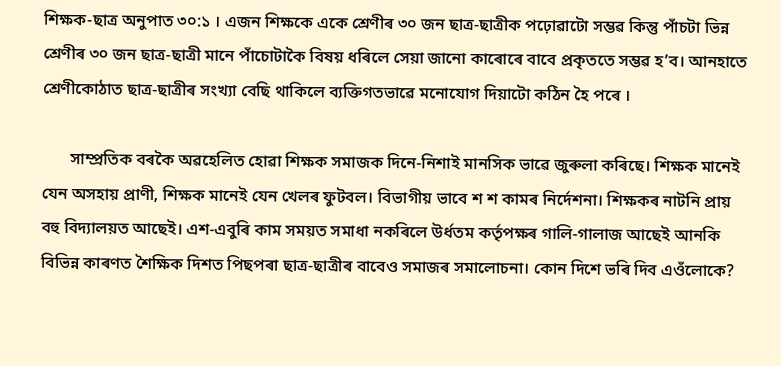শিক্ষক-ছাত্ৰ অনুপাত ৩০:১ । এজন শিক্ষকে একে শ্ৰেণীৰ ৩০ জন ছাত্ৰ-ছাত্ৰীক পঢ়োৱাটো সম্ভৱ কিন্তু পাঁচটা ভিন্ন শ্ৰেণীৰ ৩০ জন ছাত্ৰ-ছাত্ৰী মানে পাঁচোটাকৈ বিষয় ধৰিলে সেয়া জানো কাৰোৰে বাবে প্ৰকৃততে সম্ভৱ হ’ব। আনহাতে শ্ৰেণীকোঠাত ছাত্ৰ-ছাত্ৰীৰ সংখ্যা বেছি থাকিলে ব্যক্তিগতভাৱে মনোযোগ দিয়াটো কঠিন হৈ পৰে ।

       সাম্প্ৰতিক বৰকৈ অৱহেলিত হোৱা শিক্ষক সমাজক দিনে-নিশাই মানসিক ভাৱে জুৰুলা কৰিছে। শিক্ষক মানেই যেন অসহায় প্ৰাণী, শিক্ষক মানেই যেন খেলৰ ফুটবল। বিভাগীয় ভাবে শ শ কামৰ নিৰ্দেশনা। শিক্ষকৰ নাটনি প্ৰায় বহু বিদ্যালয়ত আছেই। এশ-এবুৰি কাম সময়ত সমাধা নকৰিলে উৰ্ধতম কৰ্তৃপক্ষৰ গালি-গালাজ আছেই আনকি বিভিন্ন কাৰণত শৈক্ষিক দিশত পিছপৰা ছাত্ৰ-ছাত্ৰীৰ বাবেও সমাজৰ সমালোচনা। কোন দিশে ভৰি দিব এওঁলোকে?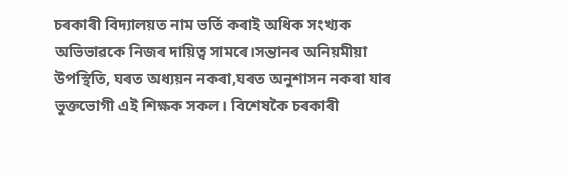চৰকাৰী বিদ্যালয়ত নাম ভৰ্তি কৰাই অধিক সংখ্যক অভিভাৱকে নিজৰ দায়িত্ব সামৰে।সন্তানৰ অনিয়মীয়া উপস্থিতি, ঘৰত অধ্যয়ন নকৰা,ঘৰত অনুশাসন নকৰা যাৰ ভুক্তভোগী এই শিক্ষক সকল। বিশেষকৈ চৰকাৰী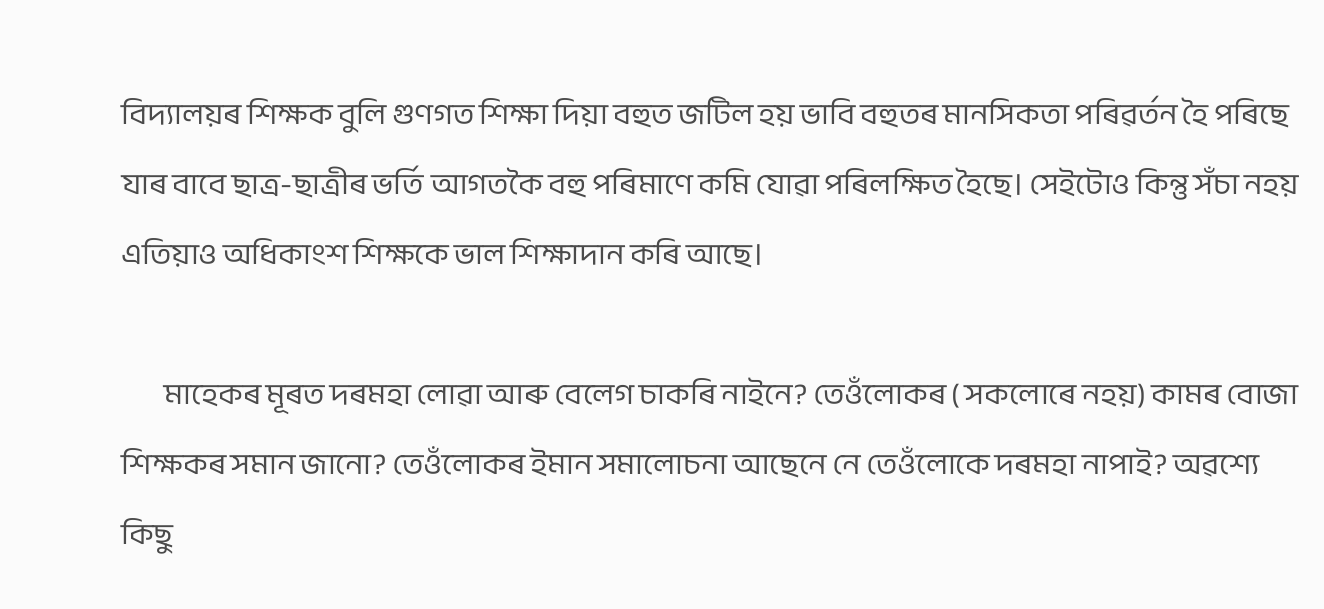বিদ্যালয়ৰ শিক্ষক বুলি গুণগত শিক্ষা দিয়া বহুত জটিল হয় ভাবি বহুতৰ মানসিকতা পৰিৱৰ্তন হৈ পৰিছে যাৰ বাবে ছাত্ৰ-ছাত্ৰীৰ ভৰ্তি আগতকৈ বহু পৰিমাণে কমি যোৱা পৰিলক্ষিত হৈছে। সেইটোও কিন্তু সঁচা নহয় এতিয়াও অধিকাংশ শিক্ষকে ভাল শিক্ষাদান কৰি আছে।

        মাহেকৰ মূৰত দৰমহা লোৱা আৰু বেলেগ চাকৰি নাইনে? তেওঁলোকৰ ( সকলোৰে নহয়) কামৰ বোজা শিক্ষকৰ সমান জানো? তেওঁলোকৰ ইমান সমালোচনা আছেনে নে তেওঁলোকে দৰমহা নাপাই? অৱশ্যে কিছু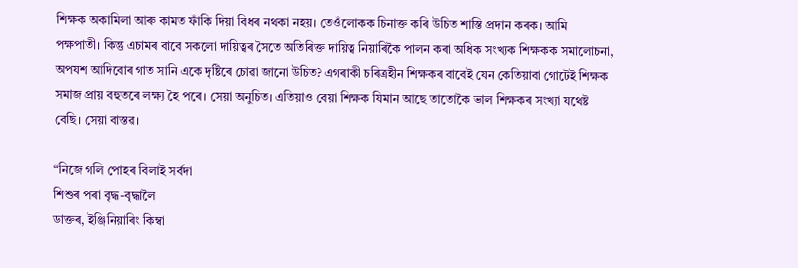শিক্ষক অকামিলা আৰু কামত ফাঁকি দিয়া বিধৰ নথকা নহয়। তেওঁলোকক চিনাক্ত কৰি উচিত শাস্তি প্ৰদান কৰক। আমি পক্ষপাতী। কিন্তু এচামৰ বাবে সকলো দায়িত্বৰ সৈতে অতিৰিক্ত দায়িত্ব নিয়াৰিকৈ পালন কৰা অধিক সংখ্যক শিক্ষকক সমালোচনা, অপযশ আদিবোৰ গাত সানি একে দৃষ্টিৰে চোৱা জানো উচিত? এগৰাকী চৰিত্ৰহীন শিক্ষকৰ বাবেই যেন কেতিয়াবা গোটেই শিক্ষক সমাজ প্ৰায় বহুতৰে লক্ষ্য হৈ পৰে। সেয়া অনুচিত। এতিয়াও বেয়া শিক্ষক যিমান আছে তাতোকৈ ভাল শিক্ষকৰ সংখ্যা যথেষ্ট বেছি। সেয়া বাস্তৱ।

“নিজে গলি পোহৰ বিলাই সৰ্বদা
শিশুৰ পৰা বৃদ্ধ-বৃদ্ধালৈ
ডাক্তৰ, ইঞ্জিনিয়াৰিং কিম্বা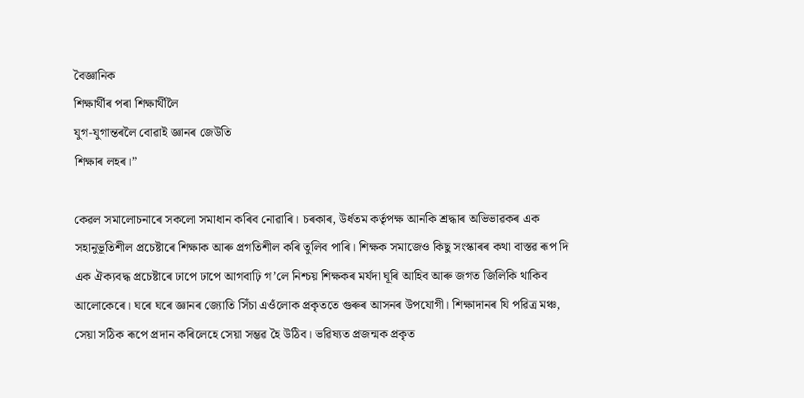বৈজ্ঞানিক
শিক্ষাৰ্থীৰ পৰা শিক্ষাৰ্থীলৈ
যুগ-যুগান্তৰলৈ বোৱাই জ্ঞানৰ জেউতি
শিক্ষাৰ লহৰ।”

কেৱল সমালোচনাৰে সকলো সমাধান কৰিব নোৱাৰি। চৰকাৰ, উৰ্ধতম কৰ্তৃপক্ষ আনকি শ্ৰদ্ধাৰ অভিভাৱকৰ এক সহানুভূতিশীল প্ৰচেষ্টাৰে শিক্ষাক আৰু প্ৰগতিশীল কৰি তুলিব পাৰি। শিক্ষক সমাজেও কিছু সংস্কাৰৰ কথা বাস্তৱ ৰূপ দি এক ঐক্যবদ্ধ প্ৰচেষ্টাৰে ঢাপে ঢাপে আগবাঢ়ি গ’লে নিশ্চয় শিক্ষকৰ মৰ্যদা ঘূৰি আহিব আৰু জগত জিলিকি থাকিব আলোকেৰে। ঘৰে ঘৰে জ্ঞানৰ জ্যোতি সিঁচা এওঁলোক প্ৰকৃততে গুৰুৰ আসনৰ উপযোগী। শিক্ষাদানৰ যি পৱিত্ৰ মঞ্চ, সেয়া সঠিক ৰূপে প্ৰদান কৰিলেহে সেয়া সম্ভৱ হৈ উঠিব। ভৱিষ্যত প্ৰজন্মক প্ৰকৃত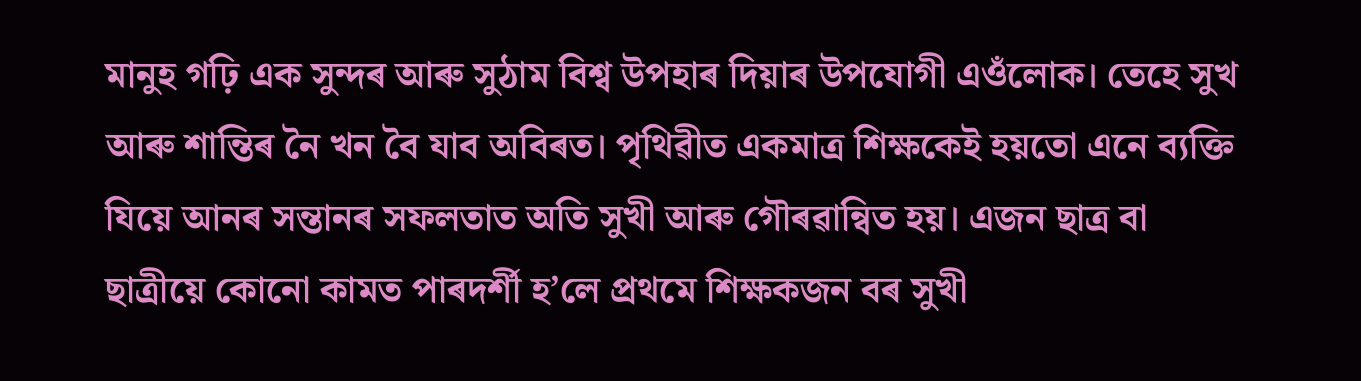মানুহ গঢ়ি এক সুন্দৰ আৰু সুঠাম বিশ্ব উপহাৰ দিয়াৰ উপযোগী এওঁলোক। তেহে সুখ আৰু শান্তিৰ নৈ খন বৈ যাব অবিৰত। পৃথিৱীত একমাত্র শিক্ষকেই হয়তো এনে ব্যক্তি যিয়ে আনৰ সন্তানৰ সফলতাত অতি সুখী আৰু গৌৰৱান্বিত হয়। এজন ছাত্র বা ছাত্রীয়ে কোনো কামত পাৰদৰ্শী হ’লে প্ৰথমে শিক্ষকজন বৰ সুখী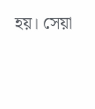হয়। সেয়া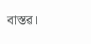বাস্তৱ।